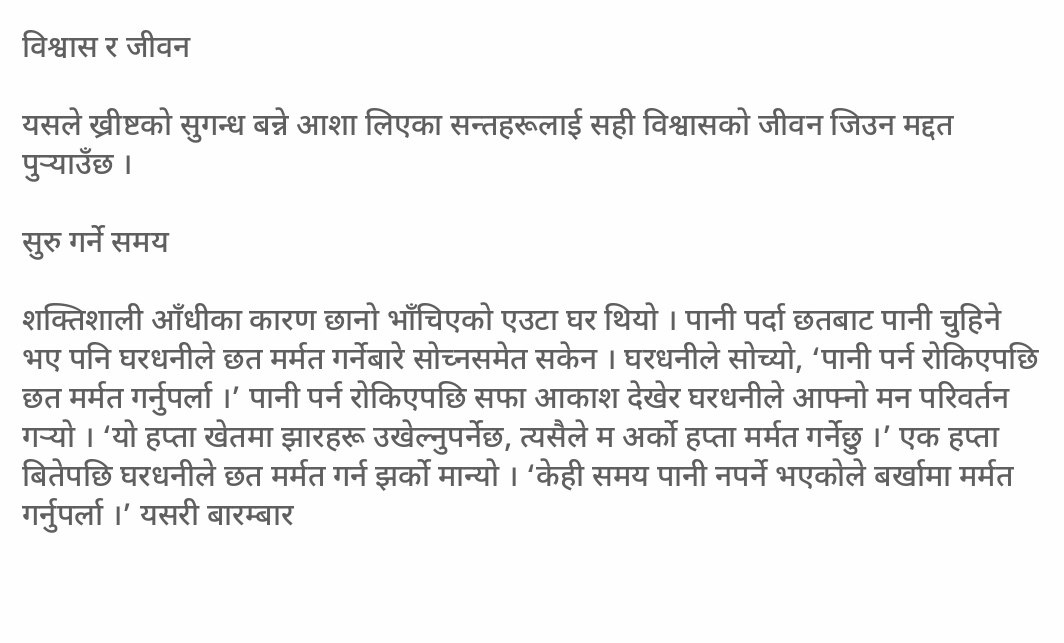विश्वास र जीवन

यसले ख्रीष्टको सुगन्ध बन्ने आशा लिएका सन्तहरूलाई सही विश्वासको जीवन जिउन मद्दत पुऱ्याउँछ ।

सुरु गर्ने समय

शक्तिशाली आँधीका कारण छानो भाँचिएको एउटा घर थियो । पानी पर्दा छतबाट पानी चुहिने भए पनि घरधनीले छत मर्मत गर्नेबारे सोच्नसमेत सकेन । घरधनीले सोच्यो, ‘पानी पर्न रोकिएपछि छत मर्मत गर्नुपर्ला ।’ पानी पर्न रोकिएपछि सफा आकाश देखेर घरधनीले आफ्नो मन परिवर्तन गऱ्यो । ‘यो हप्ता खेतमा झारहरू उखेल्नुपर्नेछ, त्यसैले म अर्को हप्ता मर्मत गर्नेछु ।’ एक हप्ता बितेपछि घरधनीले छत मर्मत गर्न झर्को मान्यो । ‘केही समय पानी नपर्ने भएकोले बर्खामा मर्मत गर्नुपर्ला ।’ यसरी बारम्बार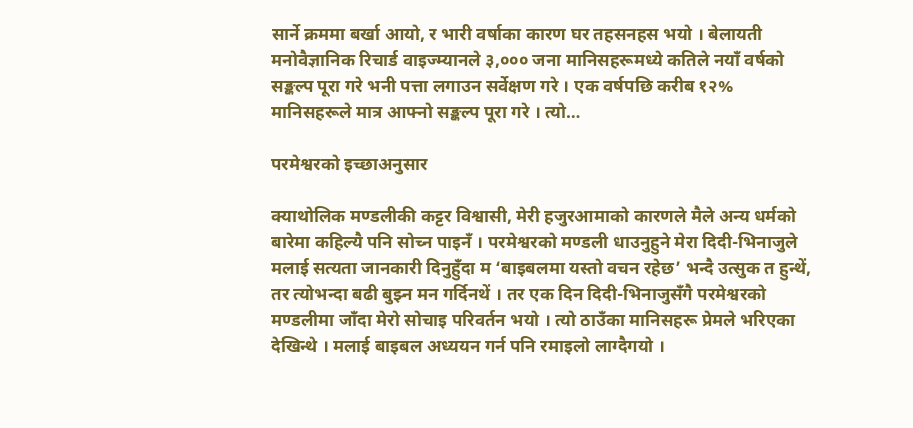सार्ने क्रममा बर्खा आयो, र भारी वर्षाका कारण घर तहसनहस भयो । बेलायती मनोवैज्ञानिक रिचार्ड वाइज्म्यानले ३,००० जना मानिसहरूमध्ये कतिले नयाँ वर्षको सङ्कल्प पूरा गरे भनी पत्ता लगाउन सर्वेक्षण गरे । एक वर्षपछि करीब १२% मानिसहरूले मात्र आफ्नो सङ्कल्प पूरा गरे । त्यो…

परमेश्वरको इच्छाअनुसार

क्याथोलिक मण्डलीकी कट्टर विश्वासी, मेरी हजुरआमाको कारणले मैले अन्य धर्मको बारेमा कहिल्यै पनि सोच्न पाइनँ । परमेश्वरको मण्डली धाउनुहुने मेरा दिदी-भिनाजुले मलाई सत्यता जानकारी दिनुहुँदा म ‘बाइबलमा यस्तो वचन रहेछ’ भन्दै उत्सुक त हुन्थें, तर त्योभन्दा बढी बुझ्न मन गर्दिनथें । तर एक दिन दिदी-भिनाजुसँगै परमेश्वरको मण्डलीमा जाँदा मेरो सोचाइ परिवर्तन भयो । त्यो ठाउँका मानिसहरू प्रेमले भरिएका देखिन्थे । मलाई बाइबल अध्ययन गर्न पनि रमाइलो लाग्दैगयो ।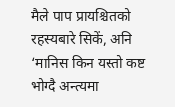मैले पाप प्रायश्चितको रहस्यबारे सिकें, अनि ‘मानिस किन यस्तो कष्ट भोग्दै अन्त्यमा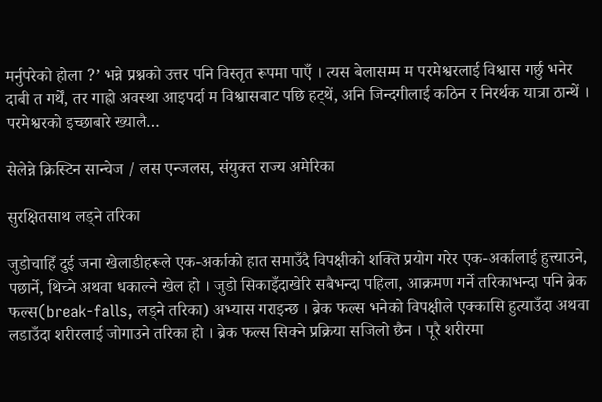मर्नुपरेको होला ?’ भन्ने प्रश्नको उत्तर पनि विस्तृत रूपमा पाएँ । त्यस बेलासम्म म परमेश्वरलाई विश्वास गर्छु भनेर दाबी त गर्थें, तर गाह्रो अवस्था आइपर्दा म विश्वासबाट पछि हट्थें, अनि जिन्दगीलाई कठिन र निरर्थक यात्रा ठान्थें । परमेश्वरको इच्छाबारे ख्यालै…

सेलेन्ने क्रिस्टिन सान्चेज / लस एन्जलस, संयुक्त राज्य अमेरिका

सुरक्षितसाथ लड्ने तरिका

जुडोचाहिँ दुई जना खेलाडीहरूले एक-अर्काको हात समाउँदै विपक्षीको शक्ति प्रयोग गरेर एक-अर्कालाई हुत्त्याउने, पछार्ने, थिच्ने अथवा धकाल्ने खेल हो । जुडो सिकाइँदाखेरि सबैभन्दा पहिला, आक्रमण गर्ने तरिकाभन्दा पनि ब्रेक फल्स(break-falls, लड्ने तरिका) अभ्यास गराइन्छ । ब्रेक फल्स भनेको विपक्षीले एक्कासि हुत्याउँदा अथवा लडाउँदा शरीरलाई जोगाउने तरिका हो । ब्रेक फल्स सिक्ने प्रक्रिया सजिलो छैन । पूरै शरीरमा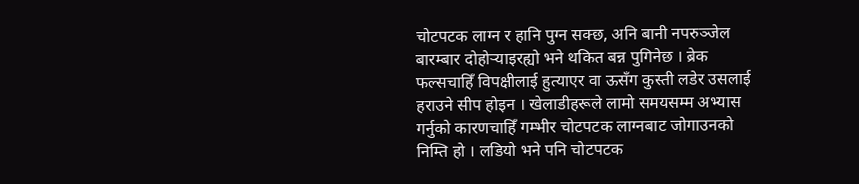चोटपटक लाग्न र हानि पुग्न सक्छ, अनि बानी नपरुञ्जेल बारम्बार दोहोऱ्याइरह्यो भने थकित बन्न पुगिनेछ । ब्रेक फल्सचाहिँ विपक्षीलाई हुत्याएर वा ऊसँग कुस्ती लडेर उसलाई हराउने सीप होइन । खेलाडीहरूले लामो समयसम्म अभ्यास गर्नुको कारणचाहिँ गम्भीर चोटपटक लाग्नबाट जोगाउनको निम्ति हो । लडियो भने पनि चोटपटक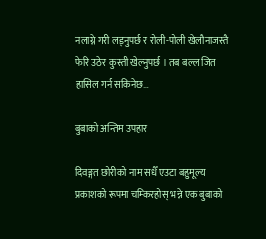नलाग्ने गरी लड्नुपर्छ र रोली-पोली खेलौनाजस्तै फेरि उठेर कुस्ती खेल्नुपर्छ । तब बल्ल जित हासिल गर्न सकिनेछ…

बुबाको अन्तिम उपहार

दिवङ्गत छोरीको नाम सधैँ एउटा बहुमूल्य प्रकाशको रूपमा चम्किरहोस् भन्ने एक बुबाको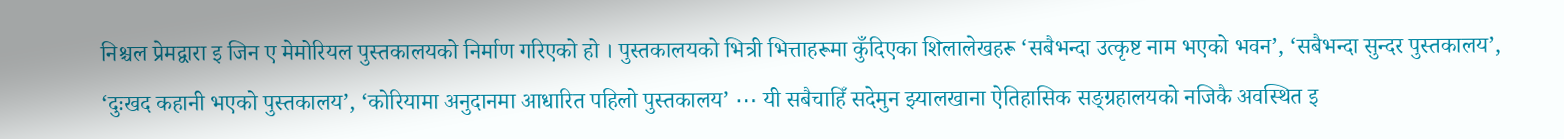निश्चल प्रेमद्वारा इ जिन ए मेमोरियल पुस्तकालयको निर्माण गरिएको हो । पुस्तकालयको भित्री भित्ताहरूमा कुँदिएका शिलालेखहरू ‘सबैभन्दा उत्कृष्ट नाम भएको भवन’, ‘सबैभन्दा सुन्दर पुस्तकालय’, ‘दुःखद कहानी भएको पुस्तकालय’, ‘कोरियामा अनुदानमा आधारित पहिलो पुस्तकालय’ ⋯ यी सबैचाहिँ सदेमुन झ्यालखाना ऐतिहासिक सङ्ग्रहालयको नजिकै अवस्थित इ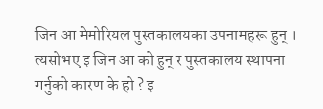जिन आ मेमोरियल पुस्तकालयका उपनामहरू हुन् । त्यसोभए इ जिन आ को हुन् र पुस्तकालय स्थापना गर्नुको कारण के हो ? इ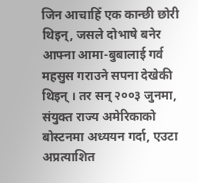जिन आचाहिँ एक कान्छी छोरी थिइन्, जसले दोभाषे बनेर आफ्ना आमा-बुबालाई गर्व महसुस गराउने सपना देखेकी थिइन् । तर सन् २००३ जुनमा, संयुक्त राज्य अमेरिकाको बोस्टनमा अध्ययन गर्दा, एउटा अप्रत्याशित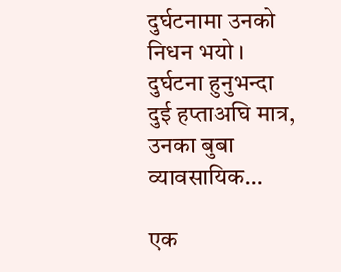दुर्घटनामा उनको निधन भयो । दुर्घटना हुनुभन्दा दुई हप्ताअघि मात्र, उनका बुबा व्यावसायिक…

एक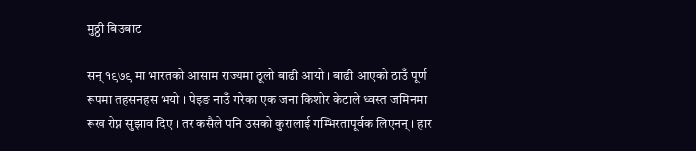मुठ्ठी बिउबाट

सन् १९७९ मा भारतको आसाम राज्यमा ठूलो बाढी आयो । बाढी आएको ठाउँ पूर्ण रूपमा तहसनहस भयो । पेइङ नाउँ गरेका एक जना किशोर केटाले ध्वस्त जमिनमा रूख रोप्न सुझाव दिए । तर कसैले पनि उसको कुरालाई गम्भिरतापूर्वक लिएनन् । हार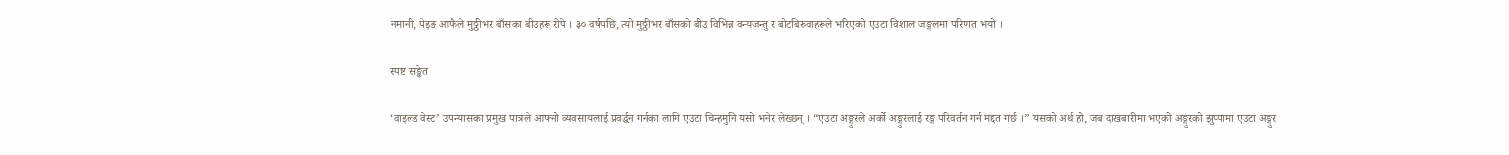नमानी, पेइङ आफैले मुठ्ठीभर बाँसका बीउहरू रोपे । ३० वर्षपछि, त्यो मुठ्ठीभर बाँसको बीउ विभिन्न वन्यजन्तु र बोटबिरुवाहरूले भरिएको एउटा विशाल जङ्गलमा परिणत भयो ।

स्पष्ट सङ्केत

‘वाइल्ड वेस्ट’ उपन्यासका प्रमुख पात्रले आफ्नो व्यवसायलाई प्रवर्द्धन गर्नका लागि एउटा चिन्हमुनि यसो भनेर लेख्छन् । “एउटा अङ्गुरले अर्को अङ्गुरलाई रङ्ग परिवर्तन गर्न मद्दत गर्छ ।” यसको अर्थ हो, जब दाखबारीमा भएको अङ्गुरको झुप्पामा एउटा अङ्गुर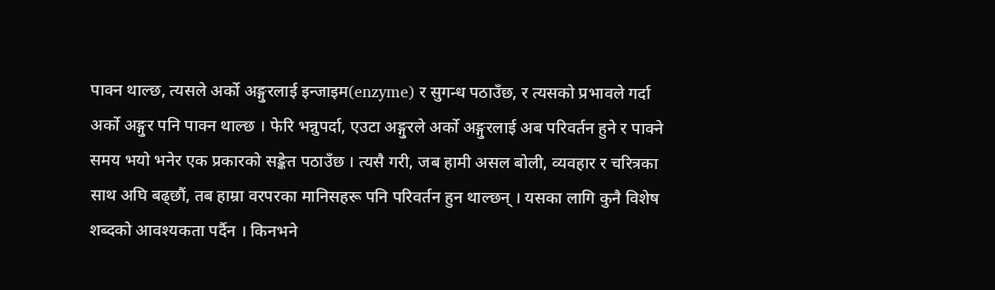पाक्न थाल्छ, त्यसले अर्को अङ्गुरलाई इन्जाइम(enzyme) र सुगन्ध पठाउँछ, र त्यसको प्रभावले गर्दा अर्को अङ्गुर पनि पाक्न थाल्छ । फेरि भन्नुपर्दा, एउटा अङ्गुरले अर्को अङ्गुरलाई अब परिवर्तन हुने र पाक्ने समय भयो भनेर एक प्रकारको सङ्केत पठाउँछ । त्यसै गरी, जब हामी असल बोली, व्यवहार र चरित्रका साथ अघि बढ्छौं, तब हाम्रा वरपरका मानिसहरू पनि परिवर्तन हुन थाल्छन् । यसका लागि कुनै विशेष शब्दको आवश्यकता पर्दैन । किनभने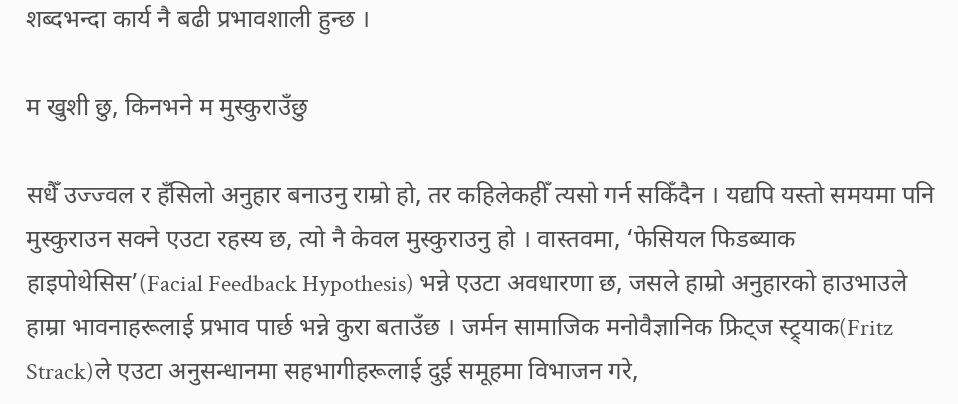शब्दभन्दा कार्य नै बढी प्रभावशाली हुन्छ ।

म खुशी छु, किनभने म मुस्कुराउँछु

सधैँ उज्ज्वल र हँसिलो अनुहार बनाउनु राम्रो हो, तर कहिलेकहीँ त्यसो गर्न सकिँदैन । यद्यपि यस्तो समयमा पनि मुस्कुराउन सक्ने एउटा रहस्य छ, त्यो नै केवल मुस्कुराउनु हो । वास्तवमा, ‘फेसियल फिडब्याक हाइपोथेसिस’(Facial Feedback Hypothesis) भन्ने एउटा अवधारणा छ, जसले हाम्रो अनुहारको हाउभाउले हाम्रा भावनाहरूलाई प्रभाव पार्छ भन्ने कुरा बताउँछ । जर्मन सामाजिक मनोवैज्ञानिक फ्रिट्ज स्ट्र्याक(Fritz Strack)ले एउटा अनुसन्धानमा सहभागीहरूलाई दुई समूहमा विभाजन गरे,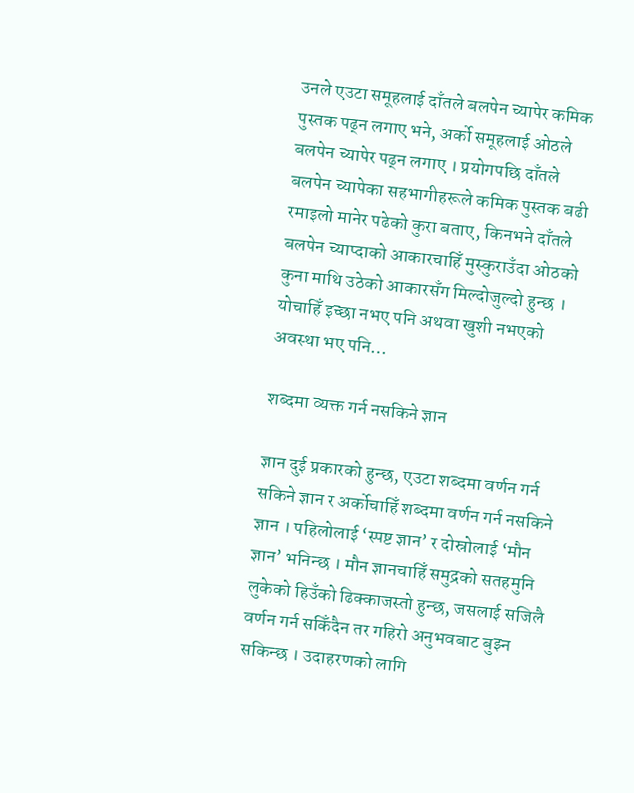उनले एउटा समूहलाई दाँतले बलपेन च्यापेर कमिक पुस्तक पढ्न लगाए भने, अर्को समूहलाई ओठले बलपेन च्यापेर पढ्न लगाए । प्रयोगपछि दाँतले बलपेन च्यापेका सहभागीहरूले कमिक पुस्तक बढी रमाइलो मानेर पढेको कुरा बताए, किनभने दाँतले बलपेन च्याप्दाको आकारचाहिँ मुस्कुराउँदा ओठको कुना माथि उठेको आकारसँग मिल्दोजुल्दो हुन्छ । योचाहिँ इच्छा नभए पनि अथवा खुशी नभएको अवस्था भए पनि…

शब्दमा व्यक्त गर्न नसकिने ज्ञान

ज्ञान दुई प्रकारको हुन्छ, एउटा शब्दमा वर्णन गर्न सकिने ज्ञान र अर्कोचाहिँ शब्दमा वर्णन गर्न नसकिने ज्ञान । पहिलोलाई ‘स्पष्ट ज्ञान’ र दोस्रोलाई ‘मौन ज्ञान’ भनिन्छ । मौन ज्ञानचाहिँ समुद्रको सतहमुनि लुकेको हिउँको ढिक्काजस्तो हुन्छ, जसलाई सजिलै वर्णन गर्न सकिँदैन तर गहिरो अनुभवबाट बुझ्न सकिन्छ । उदाहरणको लागि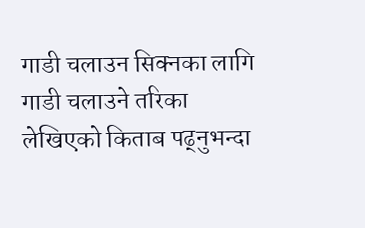गाडी चलाउन सिक्नका लागि गाडी चलाउने तरिका लेखिएको किताब पढ्नुभन्दा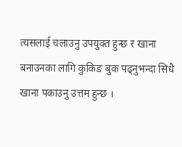त्यसलाई चलाउनु उपयुक्त हुन्छ र खाना बनाउनका लागि कुकिङ बुक पढ्नुभन्दा सिधै खाना पकाउनु उत्तम हुन्छ ।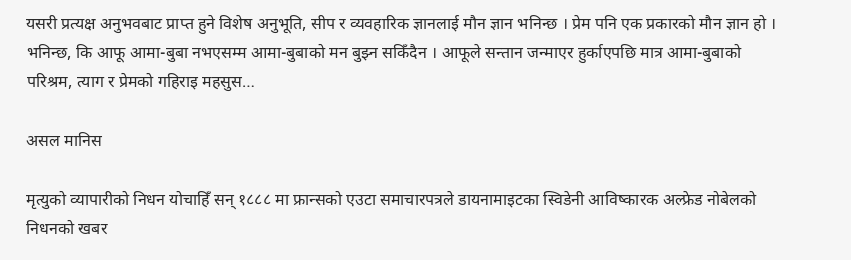यसरी प्रत्यक्ष अनुभवबाट प्राप्त हुने विशेष अनुभूति, सीप र व्यवहारिक ज्ञानलाई मौन ज्ञान भनिन्छ । प्रेम पनि एक प्रकारको मौन ज्ञान हो । भनिन्छ, कि आफू आमा-बुबा नभएसम्म आमा-बुबाको मन बुझ्न सकिँदैन । आफूले सन्तान जन्माएर हुर्काएपछि मात्र आमा-बुबाको परिश्रम, त्याग र प्रेमको गहिराइ महसुस…

असल मानिस

मृत्युको व्यापारीको निधन योचाहिँ सन् १८८८ मा फ्रान्सको एउटा समाचारपत्रले डायनामाइटका स्विडेनी आविष्कारक अल्फ्रेड नोबेलको निधनको खबर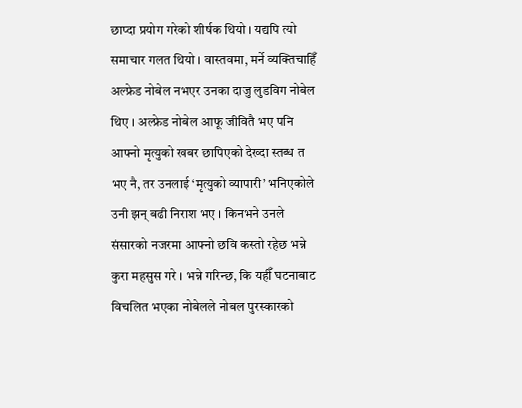छाप्दा प्रयोग गरेको शीर्षक थियो । यद्यपि त्यो समाचार गलत थियो । वास्तवमा, मर्ने व्यक्तिचाहिँ अल्फ्रेड नोबेल नभएर उनका दाजु लुडविग नोबेल थिए । अल्फ्रेड नोबेल आफू जीवितै भए पनि आफ्नो मृत्युको खबर छापिएको देख्दा स्तब्ध त भए नै, तर उनलाई ‘मृत्युको व्यापारी’ भनिएकोले उनी झन् बढी निराश भए । किनभने उनले संसारको नजरमा आफ्नो छवि कस्तो रहेछ भन्ने कुरा महसुस गरे । भन्ने गरिन्छ, कि यहीँ घटनाबाट विचलित भएका नोबेलले नोबल पुरस्कारको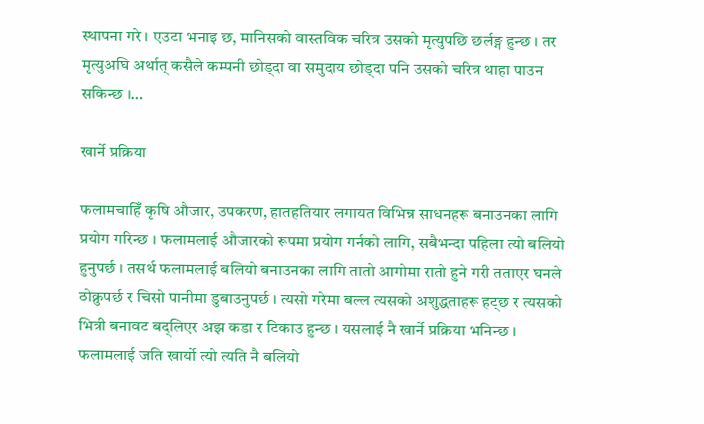स्थापना गरे । एउटा भनाइ छ, मानिसको वास्तविक चरित्र उसको मृत्युपछि छर्लङ्ग हुन्छ । तर मृत्युअघि अर्थात् कसैले कम्पनी छोड्दा वा समुदाय छोड्दा पनि उसको चरित्र थाहा पाउन सकिन्छ ।…

खार्ने प्रक्रिया

फलामचाहिँ कृषि औजार, उपकरण, हातहतियार लगायत विभिन्न साधनहरू बनाउनका लागि प्रयोग गरिन्छ । फलामलाई औजारको रूपमा प्रयोग गर्नको लागि, सबैभन्दा पहिला त्यो बलियो हुनुपर्छ । तसर्थ फलामलाई बलियो बनाउनका लागि तातो आगोमा रातो हुने गरी तताएर घनले ठोक्नुपर्छ र चिसो पानीमा डुबाउनुपर्छ । त्यसो गरेमा बल्ल त्यसको अशुद्धताहरू हट्छ र त्यसको भित्री बनावट बद्लिएर अझ कडा र टिकाउ हुन्छ । यसलाई नै खार्ने प्रक्रिया भनिन्छ । फलामलाई जति खार्यो त्यो त्यति नै बलियो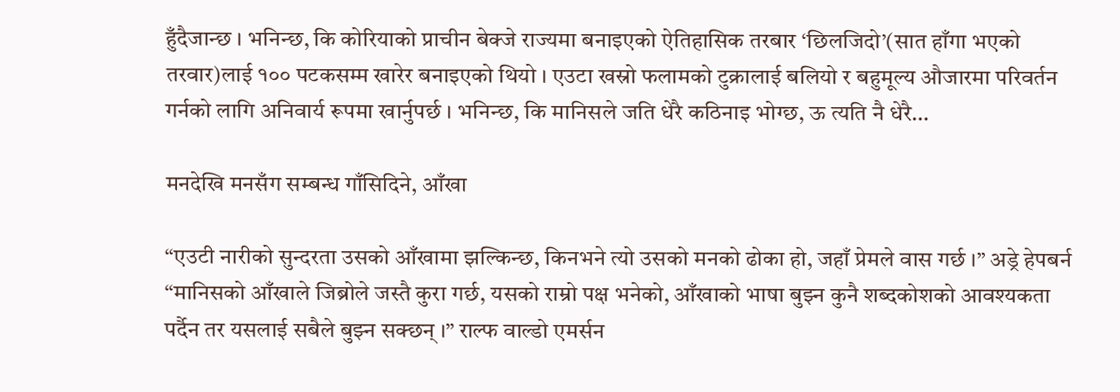हुँदैजान्छ । भनिन्छ, कि कोरियाको प्राचीन बेक्जे राज्यमा बनाइएको ऐतिहासिक तरबार ‘छिलजिदो’(सात हाँगा भएको तरवार)लाई १०० पटकसम्म खारेर बनाइएको थियो । एउटा खस्रो फलामको टुक्रालाई बलियो र बहुमूल्य औजारमा परिवर्तन गर्नको लागि अनिवार्य रूपमा खार्नुपर्छ । भनिन्छ, कि मानिसले जति धेरै कठिनाइ भोग्छ, ऊ त्यति नै धेरै…

मनदेखि मनसँग सम्बन्ध गाँसिदिने, आँखा

“एउटी नारीको सुन्दरता उसको आँखामा झल्किन्छ, किनभने त्यो उसको मनको ढोका हो, जहाँ प्रेमले वास गर्छ ।” अड्रे हेपबर्न “मानिसको आँखाले जिब्रोले जस्तै कुरा गर्छ, यसको राम्रो पक्ष भनेको, आँखाको भाषा बुझ्न कुनै शब्दकोशको आवश्यकता पर्दैन तर यसलाई सबैले बुझ्न सक्छन् ।” राल्फ वाल्डो एमर्सन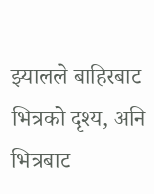झ्यालले बाहिरबाट भित्रको दृश्य, अनि भित्रबाट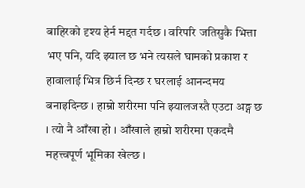बाहिरको दृश्य हेर्न मद्दत गर्दछ । वरिपरि जतिसुकै भित्ता भए पनि, यदि झ्याल छ भने त्यसले घामको प्रकाश र हावालाई भित्र छिर्न दिन्छ र घरलाई आनन्दमय बनाइदिन्छ । हाम्रो शरीरमा पनि झ्यालजस्तै एउटा अङ्ग छ । त्यो नै आँखा हो । आँखाले हाम्रो शरीरमा एकदमै महत्त्वपूर्ण भूमिका खेल्छ ।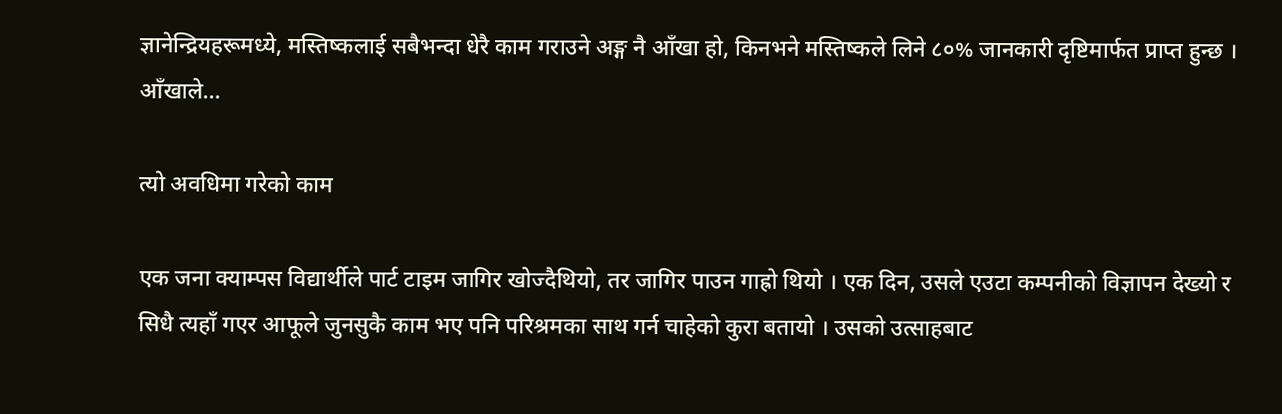ज्ञानेन्द्रियहरूमध्ये, मस्तिष्कलाई सबैभन्दा धेरै काम गराउने अङ्ग नै आँखा हो, किनभने मस्तिष्कले लिने ८०% जानकारी दृष्टिमार्फत प्राप्त हुन्छ । आँखाले…

त्यो अवधिमा गरेको काम

एक जना क्याम्पस विद्यार्थीले पार्ट टाइम जागिर खोज्दैथियो, तर जागिर पाउन गाह्रो थियो । एक दिन, उसले एउटा कम्पनीको विज्ञापन देख्यो र सिधै त्यहाँ गएर आफूले जुनसुकै काम भए पनि परिश्रमका साथ गर्न चाहेको कुरा बतायो । उसको उत्साहबाट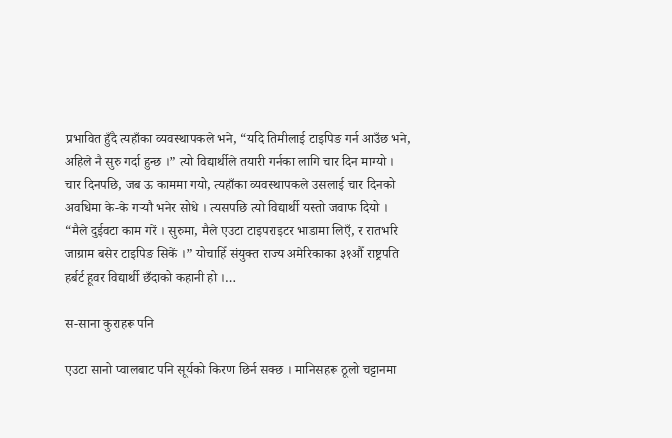प्रभावित हुँदै त्यहाँका व्यवस्थापकले भने, “यदि तिमीलाई टाइपिङ गर्न आउँछ भने, अहिले नै सुरु गर्दा हुन्छ ।” त्यो विद्यार्थीले तयारी गर्नका लागि चार दिन माग्यो । चार दिनपछि, जब ऊ काममा गयो, त्यहाँका व्यवस्थापकले उसलाई चार दिनको अवधिमा के-के गऱ्यौ भनेर सोधे । त्यसपछि त्यो विद्यार्थी यस्तो जवाफ दियो । “मैले दुईवटा काम गरें । सुरुमा, मैले एउटा टाइपराइटर भाडामा लिएँ, र रातभरि जाग्राम बसेर टाइपिङ सिकें ।” योचाहिँ संयुक्त राज्य अमेरिकाका ३१औँ राष्ट्रपति हर्बर्ट हूवर विद्यार्थी छँदाको कहानी हो ।…

स-साना कुराहरू पनि

एउटा सानो प्वालबाट पनि सूर्यको किरण छिर्न सक्छ । मानिसहरू ठूलो चट्टानमा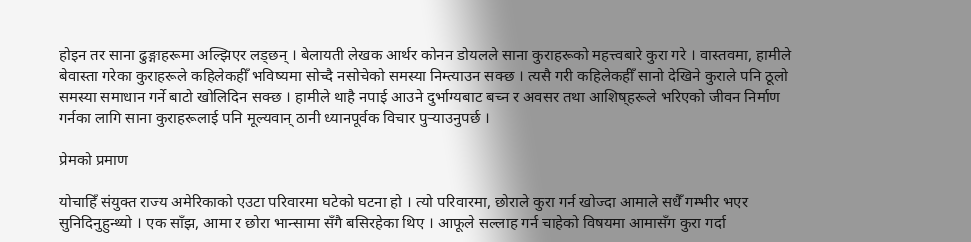होइन तर साना ढुङ्गाहरूमा अल्झिएर लड्छन् । बेलायती लेखक आर्थर कोनन डोयलले साना कुराहरूको महत्त्वबारे कुरा गरे । वास्तवमा, हामीले बेवास्ता गरेका कुराहरूले कहिलेकहीँ भविष्यमा सोच्दै नसोचेको समस्या निम्त्याउन सक्छ । त्यसै गरी कहिलेकहीँ सानो देखिने कुराले पनि ठूलो समस्या समाधान गर्ने बाटो खोलिदिन सक्छ । हामीले थाहै नपाई आउने दुर्भाग्यबाट बच्न र अवसर तथा आशिष्‌हरूले भरिएको जीवन निर्माण गर्नका लागि साना कुराहरूलाई पनि मूल्यवान् ठानी ध्यानपूर्वक विचार पुऱ्याउनुपर्छ ।

प्रेमको प्रमाण

योचाहिँ संयुक्त राज्य अमेरिकाको एउटा परिवारमा घटेको घटना हो । त्यो परिवारमा, छोराले कुरा गर्न खोज्दा आमाले सधैँ गम्भीर भएर सुनिदिनुहुन्थ्यो । एक साँझ, आमा र छोरा भान्सामा सँगै बसिरहेका थिए । आफूले सल्लाह गर्न चाहेको विषयमा आमासँग कुरा गर्दा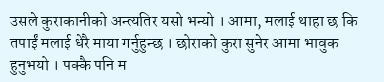उसले कुराकानीको अन्त्यतिर यसो भन्यो । आमा, मलाई थाहा छ कि तपाईं मलाई धेरै माया गर्नुहुन्छ । छोराको कुरा सुनेर आमा भावुक हुनुभयो । पक्कै पनि म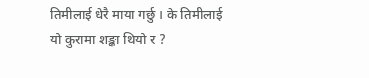तिमीलाई धेरै माया गर्छु । के तिमीलाई यो कुरामा शङ्का थियो र ?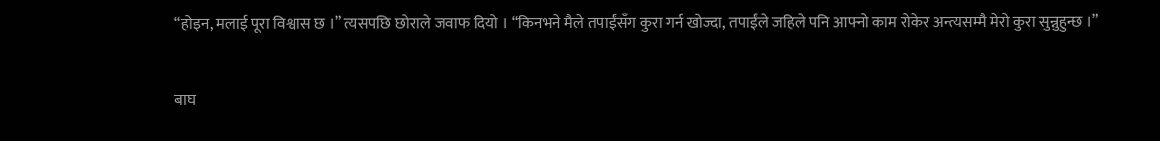“होइन, मलाई पूरा विश्वास छ ।” त्यसपछि छोराले जवाफ दियो । “किनभने मैले तपाईंसँग कुरा गर्न खोज्दा, तपाईंले जहिले पनि आफ्नो काम रोकेर अन्त्यसम्मै मेरो कुरा सुन्नुहुन्छ ।”

बाघ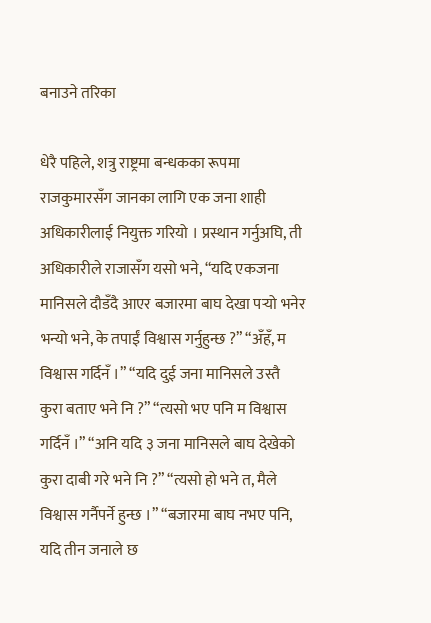बनाउने तरिका

धेरै पहिले, शत्रु राष्ट्रमा बन्धकका रूपमा राजकुमारसँग जानका लागि एक जना शाही अधिकारीलाई नियुक्त गरियो । प्रस्थान गर्नुअघि, ती अधिकारीले राजासँग यसो भने, “यदि एकजना मानिसले दौडँदै आएर बजारमा बाघ देखा पऱ्यो भनेर भन्यो भने, के तपाईं विश्वास गर्नुहुन्छ ?” “अँहँ, म विश्वास गर्दिनँ ।” “यदि दुई जना मानिसले उस्तै कुरा बताए भने नि ?” “त्यसो भए पनि म विश्वास गर्दिनँ ।” “अनि यदि ३ जना मानिसले बाघ देखेको कुरा दाबी गरे भने नि ?” “त्यसो हो भने त, मैले विश्वास गर्नैपर्ने हुन्छ ।” “बजारमा बाघ नभए पनि, यदि तीन जनाले छ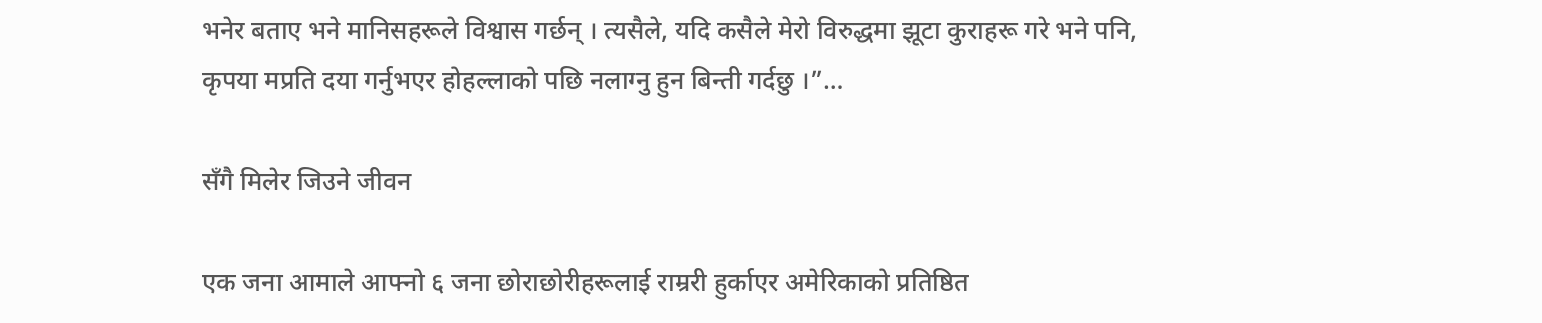भनेर बताए भने मानिसहरूले विश्वास गर्छन् । त्यसैले, यदि कसैले मेरो विरुद्धमा झूटा कुराहरू गरे भने पनि, कृपया मप्रति दया गर्नुभएर होहल्लाको पछि नलाग्नु हुन बिन्ती गर्दछु ।”…

सँगै मिलेर जिउने जीवन

एक जना आमाले आफ्नो ६ जना छोराछोरीहरूलाई राम्ररी हुर्काएर अमेरिकाको प्रतिष्ठित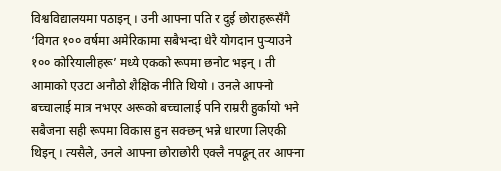विश्वविद्यालयमा पठाइन् । उनी आफ्ना पति र दुई छोराहरूसँगै ‘विगत १०० वर्षमा अमेरिकामा सबैभन्दा धेरै योगदान पुर्‍याउने १०० कोरियालीहरू’ मध्ये एकको रूपमा छनोट भइन् । ती आमाको एउटा अनौठो शैक्षिक नीति थियो । उनले आफ्नो बच्चालाई मात्र नभएर अरूको बच्चालाई पनि राम्ररी हुर्कायो भने सबैजना सही रूपमा विकास हुन सक्छन् भन्ने धारणा लिएकी थिइन् । त्यसैले, उनले आफ्ना छोराछोरी एक्लै नपढून् तर आफ्ना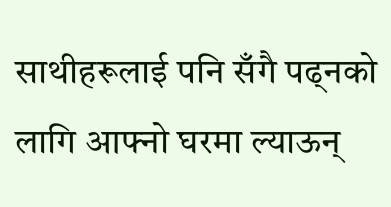साथीहरूलाई पनि सँगै पढ्नको लागि आफ्नो घरमा ल्याऊन्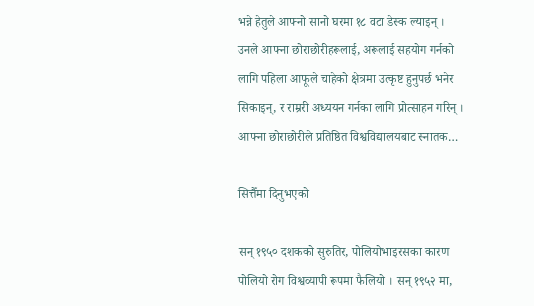भन्ने हेतुले आफ्नो सानो घरमा १८ वटा डेस्क ल्याइन् । उनले आफ्ना छोराछोरीहरूलाई, अरूलाई सहयोग गर्नको लागि पहिला आफूले चाहेको क्षेत्रमा उत्कृष्ट हुनुपर्छ भनेर सिकाइन्, र राम्ररी अध्ययन गर्नका लागि प्रोत्साहन गरिन् । आफ्ना छोराछोरीले प्रतिष्ठित विश्वविद्यालयबाट स्नातक…

सित्तैँमा दिनुभएको

सन् १९५० दशकको सुरुतिर, पोलियोभाइरसका कारण पोलियो रोग विश्वव्यापी रूपमा फैलियो । सन् १९५२ मा,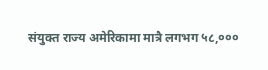संयुक्त राज्य अमेरिकामा मात्रै लगभग ५८,०००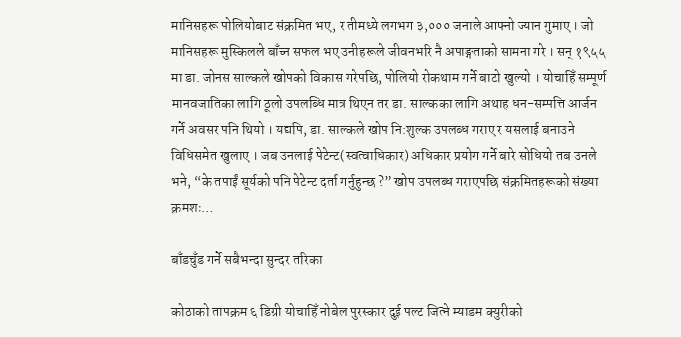मानिसहरू पोलियोबाट संक्रमित भए, र तीमध्ये लगभग ३,००० जनाले आफ्नो ज्यान गुमाए । जो मानिसहरू मुस्किलले बाँच्न सफल भए उनीहरूले जीवनभरि नै अपाङ्गताको सामना गरे । सन् १९५५ मा डा. जोनस साल्कले खोपको विकास गरेपछि, पोलियो रोकथाम गर्ने बाटो खुल्यो । योचाहिँ सम्पूर्ण मानवजातिका लागि ठूलो उपलब्धि मात्र थिएन तर डा. साल्कका लागि अथाह धन-सम्पत्ति आर्जन गर्ने अवसर पनि थियो । यद्यपि, डा. साल्कले खोप नि:शुल्क उपलब्ध गराए र यसलाई बनाउने विधिसमेत खुलाए । जब उनलाई पेटेन्ट(स्वत्वाधिकार) अधिकार प्रयोग गर्ने बारे सोधियो तब उनले भने, “के तपाईं सूर्यको पनि पेटेन्ट दर्ता गर्नुहुन्छ ?” खोप उपलब्ध गराएपछि संक्रमितहरूको संख्या क्रमशः…

बाँडचुँड गर्ने सबैभन्दा सुन्दर तरिका

कोठाको तापक्रम ६ डिग्री योचाहिँ नोबेल पुरस्कार दुई पल्ट जित्ने म्याडम क्युरीको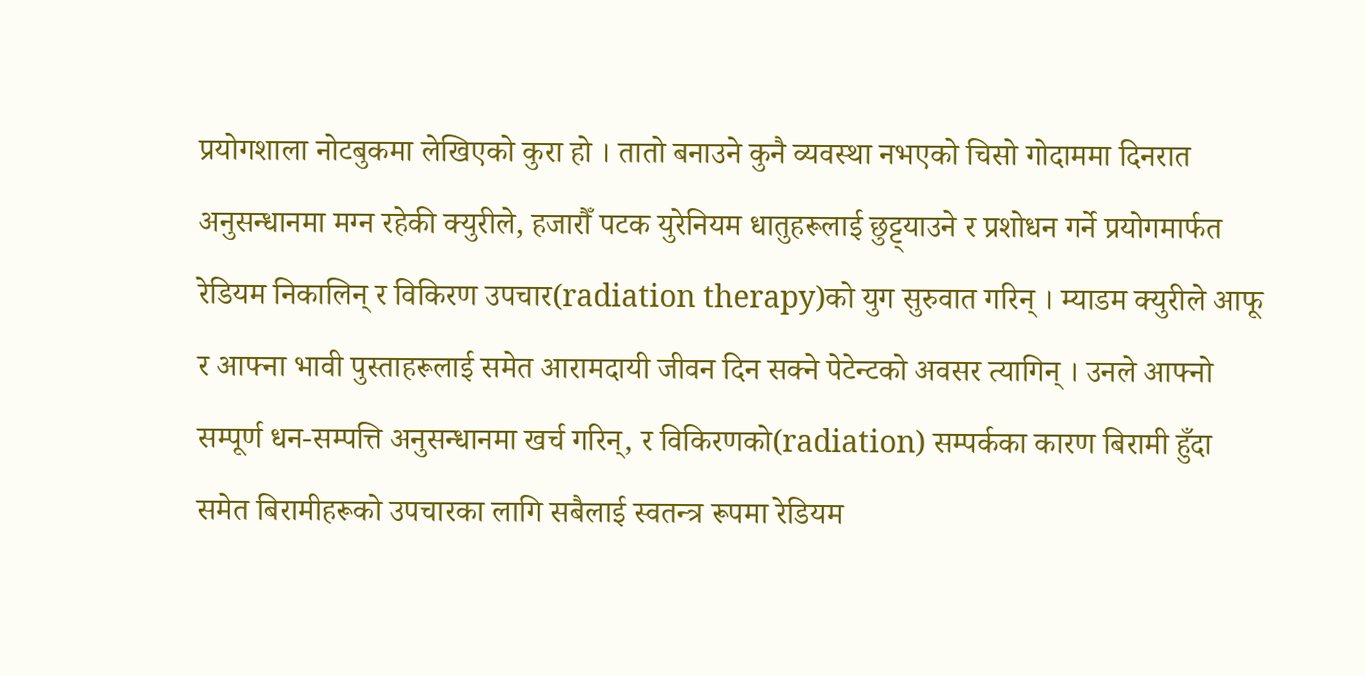प्रयोगशाला नोटबुकमा लेखिएको कुरा हो । तातो बनाउने कुनै व्यवस्था नभएको चिसो गोदाममा दिनरात अनुसन्धानमा मग्न रहेकी क्युरीले, हजारौँ पटक युरेनियम धातुहरूलाई छुट्ट्याउने र प्रशोधन गर्ने प्रयोगमार्फत रेडियम निकालिन् र विकिरण उपचार(radiation therapy)को युग सुरुवात गरिन् । म्याडम क्युरीले आफू र आफ्ना भावी पुस्ताहरूलाई समेत आरामदायी जीवन दिन सक्ने पेटेन्टको अवसर त्यागिन् । उनले आफ्नो सम्पूर्ण धन-सम्पत्ति अनुसन्धानमा खर्च गरिन्, र विकिरणको(radiation) सम्पर्कका कारण बिरामी हुँदा समेत बिरामीहरूको उपचारका लागि सबैलाई स्वतन्त्र रूपमा रेडियम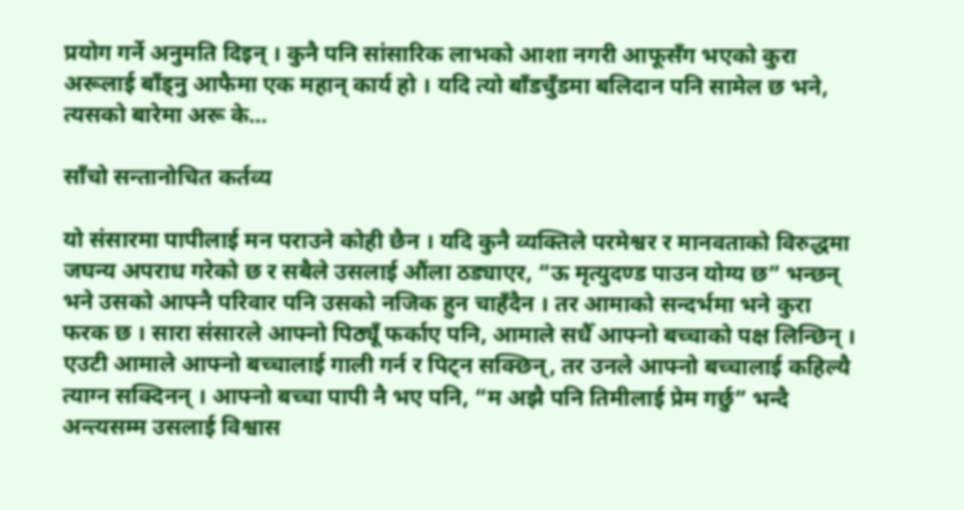प्रयोग गर्ने अनुमति दिइन् । कुनै पनि सांसारिक लाभको आशा नगरी आफूसँग भएको कुरा अरूलाई बाँड्नु आफैमा एक महान् कार्य हो । यदि त्यो बाँडचुँडमा बलिदान पनि सामेल छ भने, त्यसको बारेमा अरू के…

साँचो सन्तानोचित कर्तव्य

यो संसारमा पापीलाई मन पराउने कोही छैन । यदि कुनै व्यक्तिले परमेश्वर र मानवताको विरुद्धमा जघन्य अपराध गरेको छ र सबैले उसलाई औंला ठड्याएर, “ऊ मृत्युदण्ड पाउन योग्य छ” भन्छन् भने उसको आफ्नै परिवार पनि उसको नजिक हुन चाहँदैन । तर आमाको सन्दर्भमा भने कुरा फरक छ । सारा संसारले आफ्नो पिठ्यूँ फर्काए पनि, आमाले सधैँ आफ्नो बच्चाको पक्ष लिन्छिन् । एउटी आमाले आफ्नो बच्चालाई गाली गर्न र पिट्न सक्छिन्, तर उनले आफ्नो बच्चालाई कहिल्यै त्याग्न सक्दिनन् । आफ्नो बच्चा पापी नै भए पनि, “म अझै पनि तिमीलाई प्रेम गर्छु” भन्दै अन्त्यसम्म उसलाई विश्वास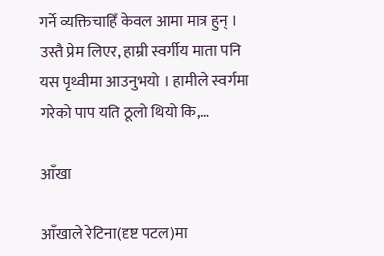गर्ने व्यक्तिचाहिँ केवल आमा मात्र हुन् । उस्तै प्रेम लिएर, हाम्री स्वर्गीय माता पनि यस पृथ्वीमा आउनुभयो । हामीले स्वर्गमा गरेको पाप यति ठूलो थियो कि,…

आँखा

आँखाले रेटिना(दृष्ट पटल)मा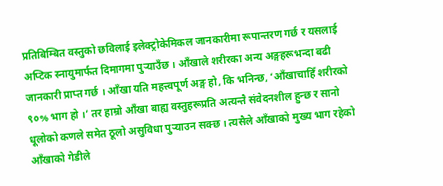प्रतिबिम्बित वस्तुको छविलाई इलेक्ट्रोकेमिकल जानकारीमा रूपान्तरण गर्छ र यसलाई अप्टिक स्नायुमार्फत दिमागमा पुऱ्याउँछ । आँखाले शरीरका अन्य अङ्गहरूभन्दा बढी जानकारी प्राप्त गर्छ । आँखा यति महत्त्वपूर्ण अङ्ग हो, कि भनिन्छ, ‘आँखाचाहिँ शरीरको ९०% भाग हो ।’ तर हाम्रो आँखा बाह्य वस्तुहरूप्रति अत्यन्तै संवेदनशील हुन्छ र सानो धूलोको कणले समेत ठूलो असुविधा पुऱ्याउन सक्छ । त्यसैले आँखाको मुख्य भाग रहेको आँखाको गेडीले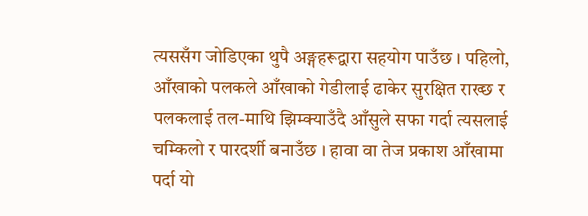त्यससँग जोडिएका थुपै अङ्गहरूद्वारा सहयोग पाउँछ । पहिलो, आँखाको पलकले आँखाको गेडीलाई ढाकेर सुरक्षित राख्छ र पलकलाई तल-माथि झिम्क्याउँदै आँसुले सफा गर्दा त्यसलाई चम्किलो र पारदर्शी बनाउँछ । हावा वा तेज प्रकाश आँखामा पर्दा यो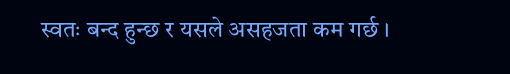स्वतः बन्द हुन्छ र यसले असहजता कम गर्छ ।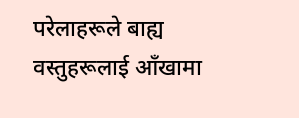परेलाहरूले बाह्य वस्तुहरूलाई आँखामा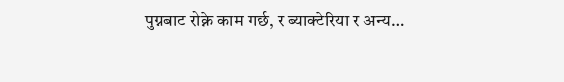पुग्नबाट रोक्ने काम गर्छ, र ब्याक्टेरिया र अन्य…